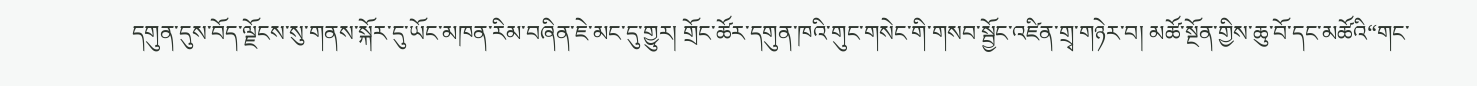དགུན་དུས་བོད་ལྗོངས་སུ་གནས་སྐོར་དུ་ཡོང་མཁན་རིམ་བཞིན་ཇེ་མང་དུ་གྱུར། གྲོང་ཚོར་དགུན་ཁའི་གུང་གསེང་གི་གསབ་སྦྱོང་འཛིན་གྲྭ་གཉེར་བ། མཚོ་སྔོན་གྱིས་ཆུ་བོ་དང་མཚོའི“གང་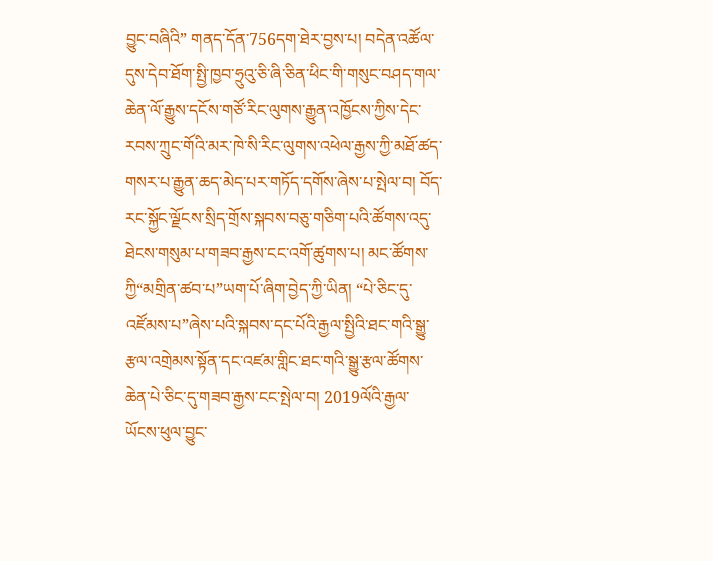བྱུང་བཞིའི” གནད་དོན་756དག་ཐེར་བྱས་པ། བདེན་འཚོལ་དུས་དེབ་ཐོག་སྤྱི་ཁྱབ་ཧྲུའུ་ཅི་ཞི་ཅིན་ཕིང་གི་གསུང་བཤད་གལ་ཆེན་ལོ་རྒྱུས་དངོས་གཙོ་རིང་ལུགས་རྒྱུན་འཁྱོངས་ཀྱིས་དེང་རབས་ཀྲུང་གོའི་མར་ཁེ་སི་རིང་ལུགས་འཕེལ་རྒྱས་ཀྱི་མཐོ་ཚད་གསར་པ་རྒྱུན་ཆད་མེད་པར་གཏོད་དགོས་ཞེས་པ་སྤེལ་བ། བོད་རང་སྐྱོང་ལྗོངས་སྲིད་གྲོས་སྐབས་བཅུ་གཅིག་པའི་ཚོགས་འདུ་ཐེངས་གསུམ་པ་གཟབ་རྒྱས་ངང་འགོ་ཚུགས་པ། མང་ཚོགས་ཀྱི“མགྲིན་ཚབ་པ”ཡག་པོ་ཞིག་བྱེད་ཀྱི་ཡིན། “པེ་ཅིང་དུ་འཛོམས་པ”ཞེས་པའི་སྐབས་དང་པོའི་རྒྱལ་སྤྱིའི་ཐང་གའི་སྒྱུ་རྩལ་འགྲེམས་སྟོན་དང་འཛམ་གླིང་ཐང་གའི་སྒྱུ་རྩལ་ཚོགས་ཆེན་པེ་ཅིང་དུ་གཟབ་རྒྱས་ངང་སྤེལ་བ། 2019ལོའི་རྒྱལ་ཡོངས་ཕུལ་བྱུང་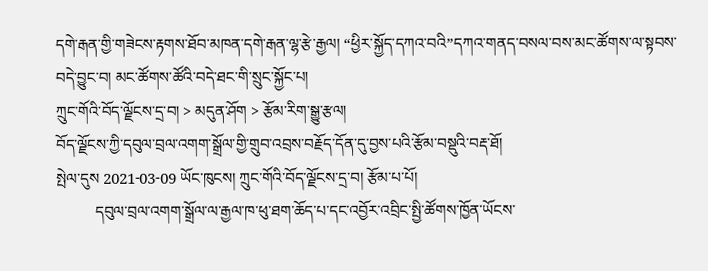དགེ་རྒན་གྱི་གཟེངས་རྟགས་ཐོབ་མཁན་དགེ་རྒན་ལྷ་རྩེ་རྒྱལ། “ཕྱིར་སྐྱོད་དཀའ་བའི”དཀའ་གནད་བསལ་བས་མང་ཚོགས་ལ་སྟབས་བདེ་བྱུང་བ། མང་ཚོགས་ཚོའི་བདེ་ཐང་གི་སྲུང་སྐྱོང་པ།
ཀྲུང་གོའི་བོད་ལྗོངས་དྲ་བ། > མདུན་ཤོག > རྩོམ་རིག་སྒྱུ་རྩལ།
བོད་ལྗོངས་ཀྱི་དབུལ་བྲལ་འགག་སྒྲོལ་གྱི་གྲུབ་འབྲས་བརྗོད་དོན་དུ་བྱས་པའི་རྩོམ་བསྡུའི་བརྡ་ཐོ།
སྤེལ་དུས 2021-03-09 ཡོང་ཁུངས། ཀྲུང་གོའི་བོད་ལྗོངས་དྲ་བ། རྩོམ་པ་པོ།
          དབུལ་བྲལ་འགག་སྒྲོལ་ལ་རྒྱལ་ཁ་ཕུ་ཐག་ཆོད་པ་དང་འབྱོར་འབྲིང་སྤྱི་ཚོགས་ཁྱོན་ཡོངས་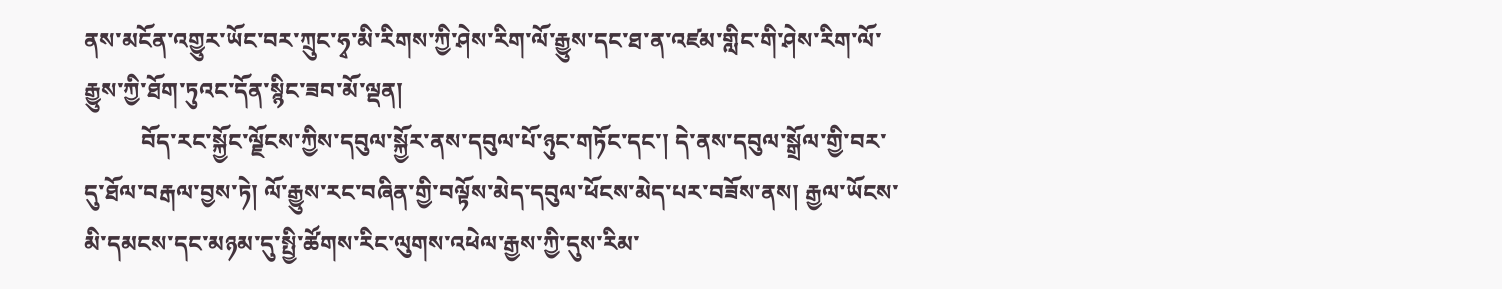ནས་མངོན་འགྱུར་ཡོང་བར་ཀྲུང་ཧྭ་མི་རིགས་ཀྱི་ཤེས་རིག་ལོ་རྒྱུས་དང་ཐ་ན་འཛམ་གླིང་གི་ཤེས་རིག་ལོ་རྒྱུས་ཀྱི་ཐོག་ཏུའང་དོན་སྙིང་ཟབ་མོ་ལྡན།
          བོད་རང་སྐྱོང་ལྗོངས་ཀྱིས་དབུལ་སྐྱོར་ནས་དབུལ་པོ་ཉུང་གཏོང་དང་། དེ་ནས་དབུལ་སྒྲོལ་གྱི་བར་དུ་ཐོལ་བརྒལ་བྱས་ཏེ། ལོ་རྒྱུས་རང་བཞིན་གྱི་བལྟོས་མེད་དབུལ་ཕོངས་མེད་པར་བཟོས་ནས། རྒྱལ་ཡོངས་མི་དམངས་དང་མཉམ་དུ་སྤྱི་ཚོགས་རིང་ལུགས་འཕེལ་རྒྱས་ཀྱི་དུས་རིམ་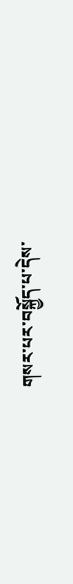གསར་པར་བསྐྱོད་པ་དེས་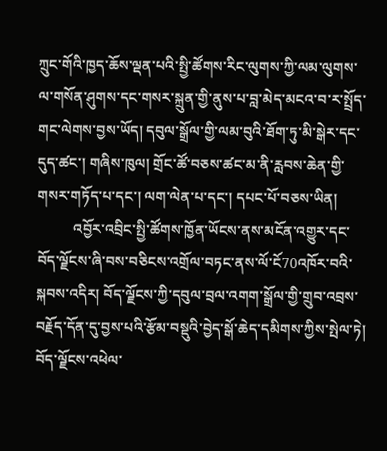ཀྲུང་གོའི་ཁྱད་ཆོས་ལྡན་པའི་སྤྱི་ཚོགས་རིང་ལུགས་ཀྱི་ལམ་ལུགས་ལ་གསོན་ཤུགས་དང་གསར་སྐྲུན་གྱི་ནུས་པ་བླ་མེད་མངའ་བ་ར་སྤྲོད་གང་ལེགས་བྱས་ཡོད། དབུལ་སྒྲོལ་གྱི་ལམ་བུའི་ཐོག་ཏུ་མི་སྒེར་དང་དུད་ཚང་། གཞིས་ཁུལ། གྲོང་ཚོ་བཅས་ཚང་མ་ནི་རླབས་ཆེན་གྱི་གསར་གཏོད་པ་དང་། ལག་ལེན་པ་དང་། དཔང་པོ་བཅས་ཡིན།
          འབྱོར་འབྲིང་སྤྱི་ཚོགས་ཁྱོན་ཡོངས་ནས་མངོན་འགྱུར་དང་བོད་ལྗོངས་ཞི་བས་བཅིངས་འགྲོལ་བཏང་ནས་ལོ་ངོ70འཁོར་བའི་སྐབས་འདིར། བོད་ལྗོངས་ཀྱི་དབུལ་བྲལ་འགག་སྒྲོལ་གྱི་གྲུབ་འབྲས་བརྗོད་དོན་དུ་བྱས་པའི་རྩོམ་བསྡུའི་བྱེད་སྒོ་ཆེད་དམིགས་ཀྱིས་སྤེལ་ཏེ། བོད་ལྗོངས་འཕེལ་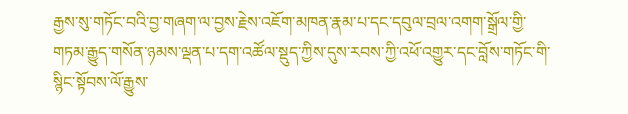རྒྱས་སུ་གཏོང་བའི་བྱ་གཞག་ལ་བྱས་རྗེས་འཇོག་མཁན་རྣམ་པ་དང་དབུལ་བྲལ་འགག་སྒྲོལ་གྱི་གཏམ་རྒྱུད་གསོན་ཉམས་ལྡན་པ་དག་འཚོལ་སྡུད་ཀྱིས་དུས་རབས་ཀྱི་འཕོ་འགྱུར་དང་བློས་གཏོང་གི་སྙིང་སྟོབས་ལོ་རྒྱུས་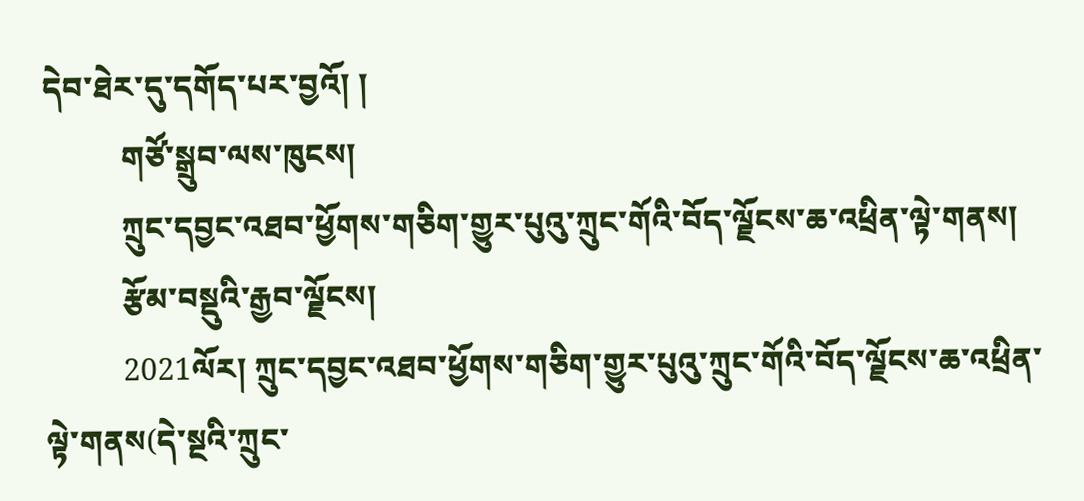དེབ་ཐེར་དུ་དགོད་པར་བྱའོ། །
          གཙོ་སྒྲུབ་ལས་ཁུངས།
          ཀྲུང་དབྱང་འཐབ་ཕྱོགས་གཅིག་གྱུར་པུའུ་ཀྲུང་གོའི་བོད་ལྗོངས་ཆ་འཕྲིན་ལྟེ་གནས།
          རྩོམ་བསྡུའི་རྒྱབ་ལྗོངས།
          2021ལོར། ཀྲུང་དབྱང་འཐབ་ཕྱོགས་གཅིག་གྱུར་པུའུ་ཀྲུང་གོའི་བོད་ལྗོངས་ཆ་འཕྲིན་ལྟེ་གནས(དེ་སྔའི་ཀྲུང་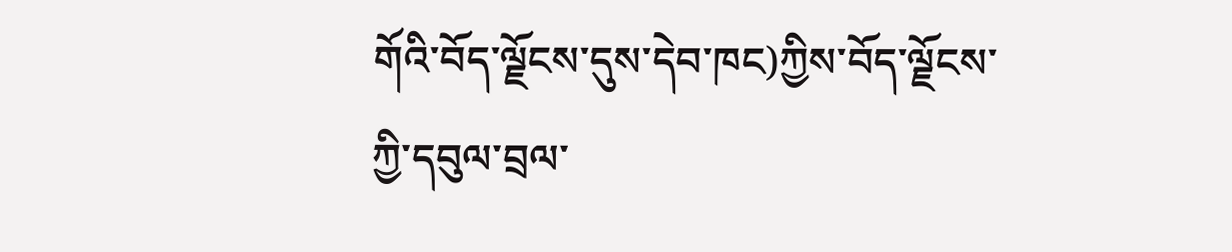གོའི་བོད་ལྗོངས་དུས་དེབ་ཁང)ཀྱིས་བོད་ལྗོངས་ཀྱི་དབུལ་བྲལ་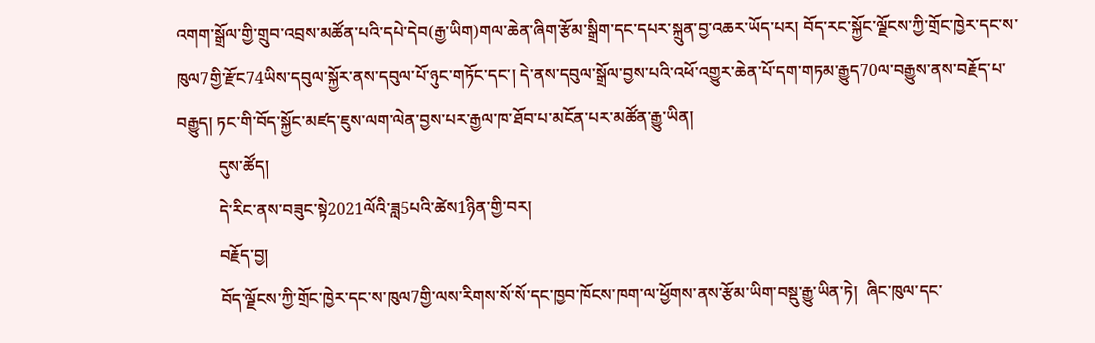འགག་སྒྲོལ་གྱི་གྲུབ་འབྲས་མཚོན་པའི་དཔེ་དེབ(རྒྱ་ཡིག)གལ་ཆེན་ཞིག་རྩོམ་སྒྲིག་དང་དཔར་སྐྲུན་བྱ་འཆར་ཡོད་པར། བོད་རང་སྐྱོང་ལྗོངས་ཀྱི་གྲོང་ཁྱེར་དང་ས་ཁུལ7གྱི་རྫོང74ཡིས་དབུལ་སྐྱོར་ནས་དབུལ་པོ་ཉུང་གཏོང་དང་། དེ་ནས་དབུལ་སྒྲོལ་བྱས་པའི་འཕོ་འགྱུར་ཆེན་པོ་དག་གཏམ་རྒྱུད70ལ་བརྒྱུས་ནས་བརྗོད་པ་བརྒྱུད། ཏང་གི་བོད་སྐྱོང་མཛད་ཇུས་ལག་ལེན་བྱས་པར་རྒྱལ་ཁ་ཐོབ་པ་མངོན་པར་མཚོན་རྒྱུ་ཡིན།
          དུས་ཚོད།
          དེ་རིང་ནས་བཟུང་སྟེ2021ལོའི་ཟླ5པའི་ཚེས1ཉིན་གྱི་བར།
          བརྗོད་བྱ།
          བོད་ལྗོངས་ཀྱི་གྲོང་ཁྱེར་དང་ས་ཁུལ7གྱི་ལས་རིགས་སོ་སོ་དང་ཁྱབ་ཁོངས་ཁག་ལ་ཕྱོགས་ནས་རྩོམ་ཡིག་བསྡུ་རྒྱུ་ཡིན་ཏེ།  ཞིང་ཁུལ་དང་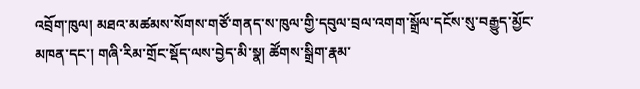འབྲོག་ཁུལ། མཐའ་མཚམས་སོགས་གཙོ་གནད་ས་ཁུལ་གྱི་དབུལ་བྲལ་འགག་སྒྲོལ་དངོས་སུ་བརྒྱུད་མྱོང་མཁན་དང་། གཞི་རིམ་གྲོང་སྡོད་ལས་བྱེད་མི་སྣ། ཚོགས་སྒྲིག་རྣམ་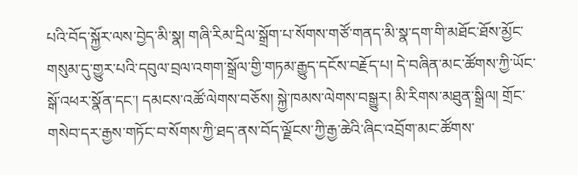པའི་བོད་སྐྱོར་ལས་བྱེད་མི་སྣ། གཞི་རིམ་དྲིལ་སྒྲོག་པ་སོགས་གཙོ་གནད་མི་སྣ་དག་གི་མཐོང་ཐོས་མྱོང་གསུམ་དུ་གྱུར་པའི་དབུལ་བྲལ་འགག་སྒྲོལ་གྱི་གཏམ་རྒྱུད་དངོས་བརྗོད་པ། དེ་བཞིན་མང་ཚོགས་ཀྱི་ཡོང་སྒོ་འཕར་སྣོན་དང་། དམངས་འཚོ་ལེགས་བཅོས། སྐྱེ་ཁམས་ལེགས་བསྒྱུར། མི་རིགས་མཐུན་སྒྲིལ། གྲོང་གསེབ་དར་རྒྱས་གཏོང་བ་སོགས་ཀྱི་ཐད་ནས་བོད་ལྗོངས་ཀྱི་རྒྱ་ཆེའི་ཞིང་འབྲོག་མང་ཚོགས་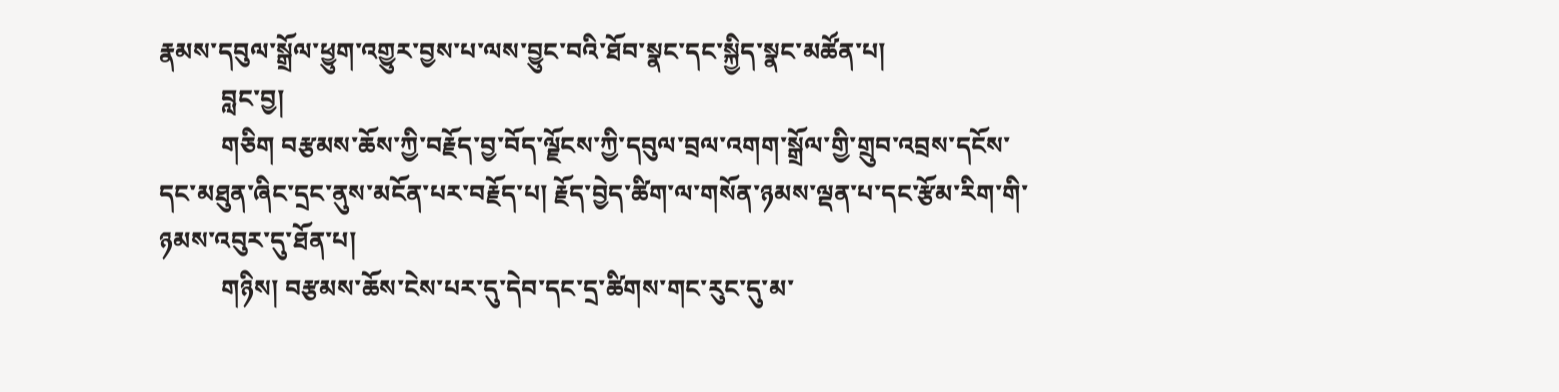རྣམས་དབུལ་སྒྲོལ་ཕྱུག་འགྱུར་བྱས་པ་ལས་བྱུང་བའི་ཐོབ་སྣང་དང་སྐྱིད་སྣང་མཚོན་པ།
          བླང་བྱ།
          གཅིག བརྩམས་ཆོས་ཀྱི་བརྗོད་བྱ་བོད་ལྗོངས་ཀྱི་དབུལ་བྲལ་འགག་སྒྲོལ་གྱི་གྲུབ་འབྲས་དངོས་དང་མཐུན་ཞིང་དྲང་ནུས་མངོན་པར་བརྗོད་པ། རྗོད་བྱེད་ཚིག་ལ་གསོན་ཉམས་ལྡན་པ་དང་རྩོམ་རིག་གི་ཉམས་འབུར་དུ་ཐོན་པ།
          གཉིས། བརྩམས་ཆོས་ངེས་པར་དུ་དེབ་དང་དྲ་ཚིགས་གང་རུང་དུ་མ་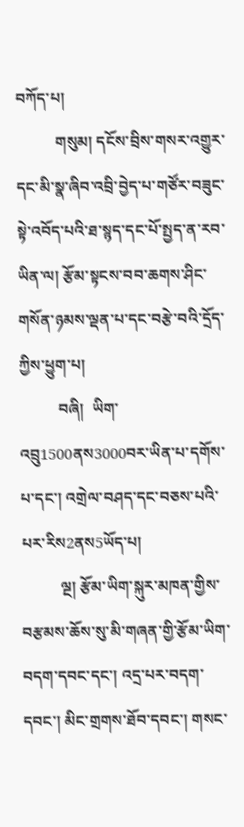བཀོད་པ།
          གསུམ། དངོས་བྲིས་གསར་འགྱུར་དང་མི་སྣ་ཞིབ་འབྲི་བྱེད་པ་གཙོར་བཟུང་སྟེ་འབོད་པའི་ཐ་སྙད་དང་པོ་སྤྱད་ན་རབ་ཡིན་ལ། རྩོམ་སྟངས་བབ་ཆགས་ཤིང་གསོན་ཉམས་ལྡན་པ་དང་བརྩེ་བའི་དྲོད་ཀྱིས་ཕྱུག་པ།
          བཞི།  ཡིག་འབྲུ1500ནས3000བར་ཡིན་པ་དགོས་པ་དང་། འགྲེལ་བཤད་དང་བཅས་པའི་པར་རིས2ནས5ཡོད་པ།
          ལྔ། རྩོམ་ཡིག་སྐུར་མཁན་གྱིས་བརྩམས་ཆོས་སུ་མི་གཞན་གྱི་རྩོམ་ཡིག་བདག་དབང་དང་། འདྲ་པར་བདག་དབང་། མིང་གྲགས་ཐོབ་དབང་། གསང་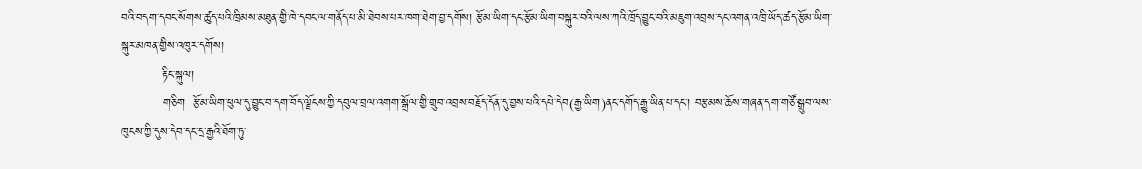བའི་བདག་དབང་སོགས་ཚུད་པའི་ཁྲིམས་མཐུན་གྱི་ཁེ་དབང་ལ་གནོད་པ་མི་ཐེབས་པར་ཁག་ཐེག་བྱ་དགོས། རྩོམ་ཡིག་དང་རྩོམ་ཡིག་བསྐུར་བའི་ལས་ཀའི་ཁྲོད་བྱུང་བའི་མཇུག་འབྲས་དང་འགན་འཁྲི་ཡོད་ཚད་རྩོམ་ཡིག་སྐུར་མཁན་གྱིས་འཁུར་དགོས།
          རྟིང་སྐུལ།
          གཅིག  རྩོམ་ཡིག་ཕུལ་དུ་བྱུང་བ་དག་བོད་ལྗོངས་ཀྱི་དབུལ་བྲལ་འགག་སྒྲོལ་གྱི་གྲུབ་འབྲས་བརྗོད་དོན་དུ་བྱས་པའི་དཔེ་དེབ(རྒྱ་ཡིག)ནང་དགོད་རྒྱུ་ཡིན་པ་དང་། བརྩམས་ཆོས་གཞན་དག་གཙོ་སྒྲུབ་ལས་ཁུངས་ཀྱི་དུས་དེབ་དང་དྲ་རྒྱའི་ཐོག་ཏུ་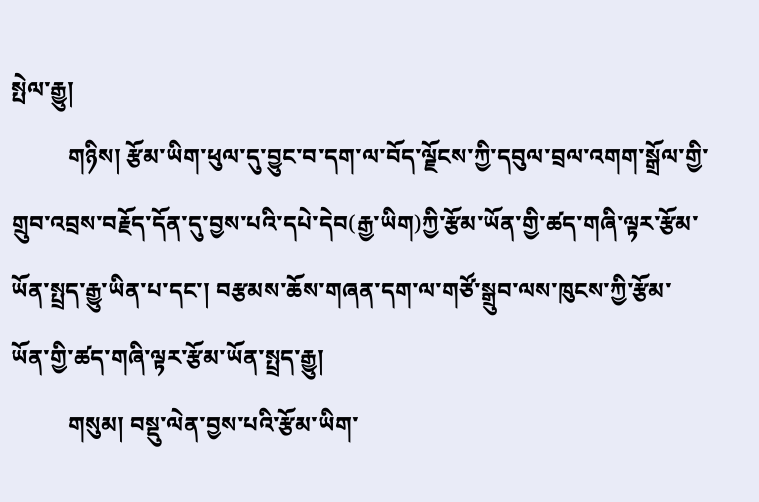སྤེལ་རྒྱུ།
          གཉིས། རྩོམ་ཡིག་ཕུལ་དུ་བྱུང་བ་དག་ལ་བོད་ལྗོངས་ཀྱི་དབུལ་བྲལ་འགག་སྒྲོལ་གྱི་གྲུབ་འབྲས་བརྗོད་དོན་དུ་བྱས་པའི་དཔེ་དེབ(རྒྱ་ཡིག)ཀྱི་རྩོམ་ཡོན་གྱི་ཚད་གཞི་ལྟར་རྩོམ་ཡོན་སྤྲད་རྒྱུ་ཡིན་པ་དང་། བརྩམས་ཆོས་གཞན་དག་ལ་གཙོ་སྒྲུབ་ལས་ཁུངས་ཀྱི་རྩོམ་ཡོན་གྱི་ཚད་གཞི་ལྟར་རྩོམ་ཡོན་སྤྲད་རྒྱུ།
          གསུམ། བསྡུ་ལེན་བྱས་པའི་རྩོམ་ཡིག་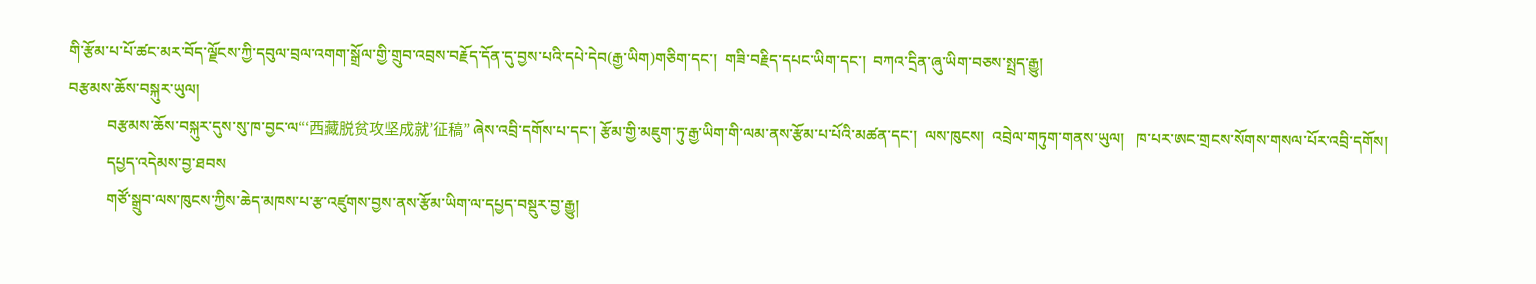གི་རྩོམ་པ་པོ་ཚང་མར་བོད་ལྗོངས་ཀྱི་དབུལ་བྲལ་འགག་སྒྲོལ་གྱི་གྲུབ་འབྲས་བརྗོད་དོན་དུ་བྱས་པའི་དཔེ་དེབ(རྒྱ་ཡིག)གཅིག་དང་།  གཟི་བརྗིད་དཔང་ཡིག་དང་།  བཀའ་དྲིན་ཞུ་ཡིག་བཅས་སྤྲད་རྒྱུ།
བརྩམས་ཆོས་བསྐུར་ཡུལ།
          བརྩམས་ཆོས་བསྐུར་དུས་སུ་ཁ་བྱང་ལ“‘西藏脱贫攻坚成就’征稿” ཞེས་འབྲི་དགོས་པ་དང་། རྩོམ་གྱི་མཇུག་ཏུ་རྒྱ་ཡིག་གི་ལམ་ནས་རྩོམ་པ་པོའི་མཚན་དང་།  ལས་ཁུངས།  འབྲེལ་གཏུག་གནས་ཡུལ།   ཁ་པར་ཨང་གྲངས་སོགས་གསལ་པོར་འབྲི་དགོས།
          དཔྱད་འདེམས་བྱ་ཐབས
          གཙོ་སྒྲུབ་ལས་ཁུངས་ཀྱིས་ཆེད་མཁས་པ་རྩ་འཛུགས་བྱས་ནས་རྩོམ་ཡིག་ལ་དཔྱད་བསྡུར་བྱ་རྒྱུ།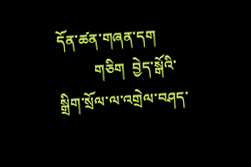དོན་ཚན་གཞན་དག
          གཅིག  བྱེད་སྒོའི་སྒྲིག་སྲོལ་ལ་འགྲེལ་བཤད་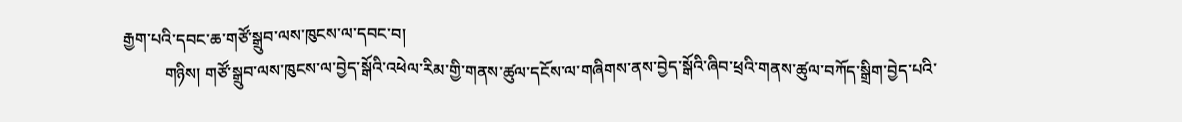རྒྱག་པའི་དབང་ཆ་གཙོ་སྒྲུབ་ལས་ཁུངས་ལ་དབང་བ།
          གཉིས། གཙོ་སྒྲུབ་ལས་ཁུངས་ལ་བྱེད་སྒོའི་འཕེལ་རིམ་གྱི་གནས་ཚུལ་དངོས་ལ་གཞིགས་ནས་བྱེད་སྒོའི་ཞིབ་ཕྲའི་གནས་ཚུལ་བཀོད་སྒྲིག་བྱེད་པའི་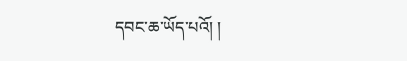དབང་ཆ་ཡོད་པའོ། །